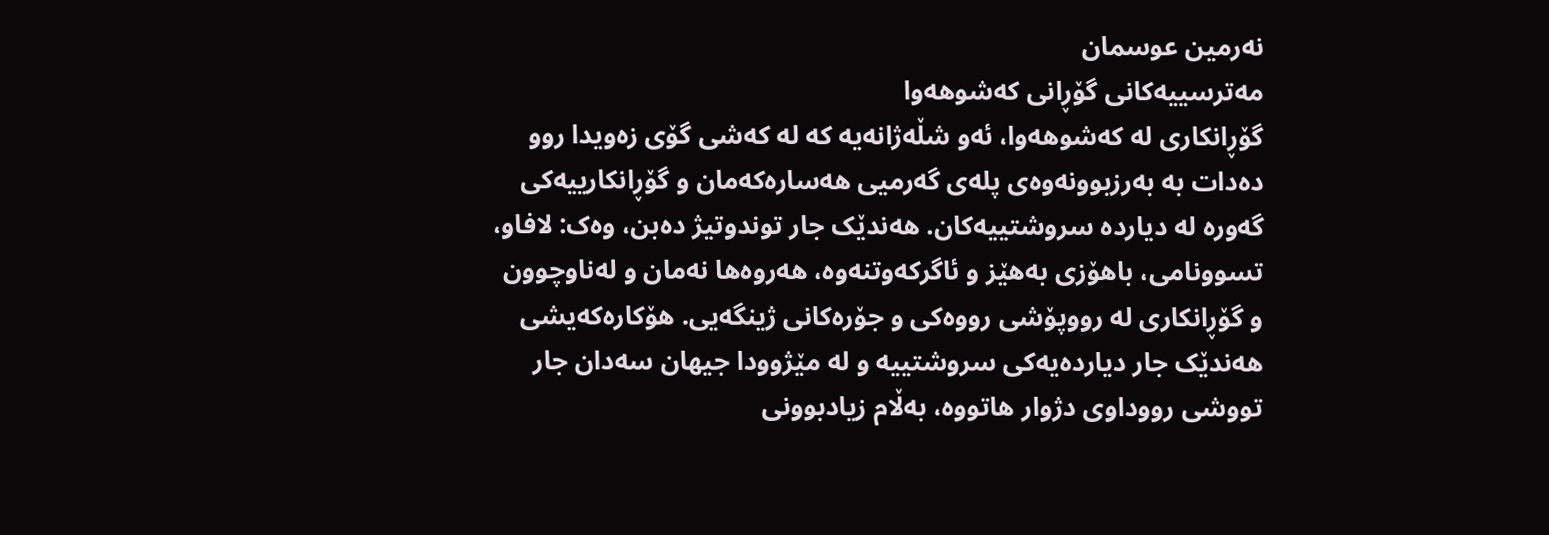نەرمین عوسمان
مەترسییەکانی گۆڕانی کەشوهەوا
گۆڕانکاری لە کەشوهەوا، ئەو شڵەژانەیە کە لە کەشی گۆی زەویدا روو دەدات بە بەرزبوونەوەی پلەی گەرمیی هەسارەکەمان و گۆڕانکارییەکی گەورە لە دیاردە سروشتییەکان. هەندێک جار توندوتیژ دەبن، وەک: لافاو، تسوونامی، باهۆزی بەهێز و ئاگرکەوتنەوە، هەروەها نەمان و لەناوچوون و گۆڕانکاری لە رووپۆشی رووەکی و جۆرەکانی ژینگەیی. هۆکارەکەیشی هەندێک جار دیاردەیەکی سروشتییە و لە مێژوودا جیهان سەدان جار تووشی رووداوی دژوار هاتووە، بەڵام زیادبوونی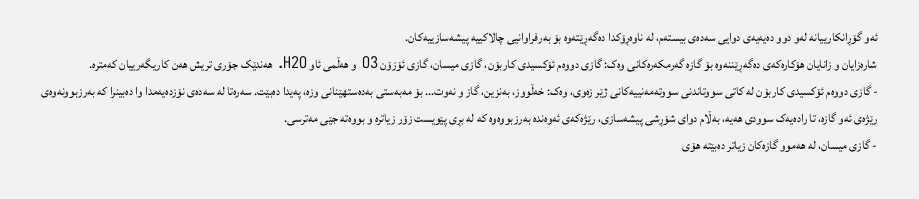ئەو گۆڕانکارییانە لەو دوو دەیەیەی دوایی سەدەی بیستەم، لە ناوەڕۆکدا دەگەڕێتەوە بۆ بەرفراوانیی چالاکییە پیشەسازییەکان.
شارەزایان و زانایان هۆکارەکەی دەگەڕێننەوە بۆ گازە گەرمکەرەکانی وەک: گازی دووەم ئۆکسیدی کاربۆن، گازی میسان، گازی ئۆزۆن O3 و هەڵمی ئاو H2O. هەندێک جۆری تریش هەن کاریگەرییان کەمترە.
- گازی دووەم ئۆکسیدی کاربۆن لە کاتی سووتاندنی سووتەمەنییەکانی ژێر زەوی، وەک: خەڵووز، بەنزین، گاز و نەوت... بۆ مەبەستی بەدەستهێنانی وزە، پەیدا دەبێت. سەرەتا لە سەدەی نۆزدەیەمدا وا دەبینرا کە بەرزبوونەوەی رێژەی ئەو گازە، تا رادەیەک سوودی هەیە، بەڵام دوای شۆڕشی پیشەسازی، رێژەکەی ئەوەندە بەرزبووەوە کە لە بڕی پێویست زۆر زیاترە و بووەتە جێی مەترسی.
- گازی میسان، لە هەموو گازەکان زیاتر دەبێتە هۆی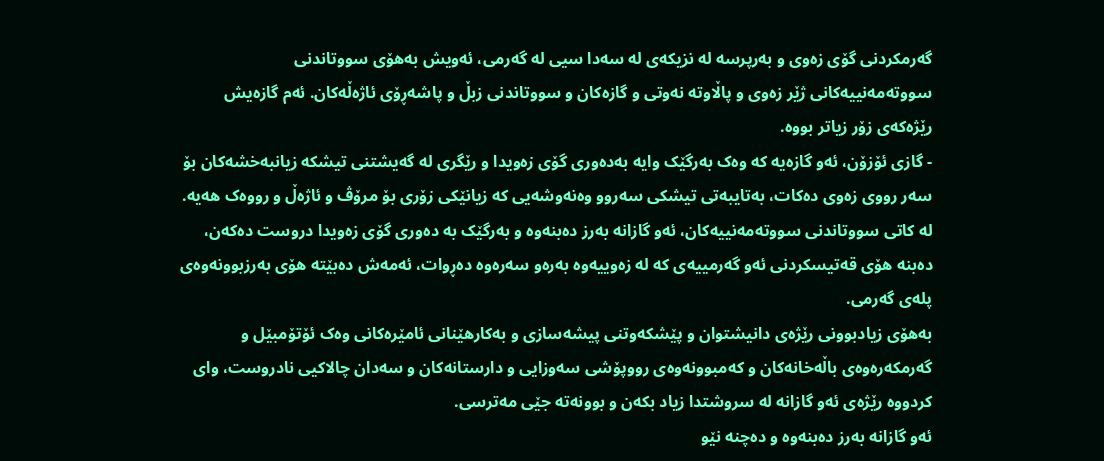گەرمکردنی گۆی زەوی و بەرپرسە لە نزیکەی لە سەدا سیی لە گەرمی، ئەویش بەهۆی سووتاندنی سووتەمەنییەکانی ژێر زەوی و پاڵاوتە نەوتی و گازەکان و سووتاندنی زبڵ و پاشەڕۆی ئاژەڵەکان. ئەم گازەیش رێژەکەی زۆر زیاتر بووە.
- گازی ئۆزۆن، ئەو گازەیە کە وەک بەرگێک وایە بەدەوری گۆی زەویدا و رێگری لە گەیشتنی تیشکە زیانبەخشەکان بۆ سەر رووی زەوی دەکات، بەتایبەتی تیشکی سەروو وەنەوشەیی کە زیانێکی زۆری بۆ مرۆڤ و ئاژەڵ و رووەک هەیە.
لە کاتی سووتاندنی سووتەمەنییەکان، ئەو گازانە بەرز دەبنەوە و بەرگێک بە دەوری گۆی زەویدا دروست دەکەن، دەبنە هۆی قەتیسکردنی ئەو گەرمییەی کە لە زەوییەوە بەرەو سەرەوە دەڕوات، ئەمەش دەبێتە هۆی بەرزبوونەوەی پلەی گەرمی.
بەهۆی زیادبوونی رێژەی دانیشتوان و پێشکەوتنی پیشەسازی و بەکارهێنانی ئامێرەکانی وەک ئۆتۆمبێل و گەرمکەرەوەی باڵەخانەکان و کەمبوونەوەی رووپۆشی سەوزایی و دارستانەکان و سەدان چالاکیی نادروست، وای کردووە رێژەی ئەو گازانە لە سروشتدا زیاد بکەن و بوونەتە جێی مەترسی.
ئەو گازانە بەرز دەبنەوە و دەچنە نێو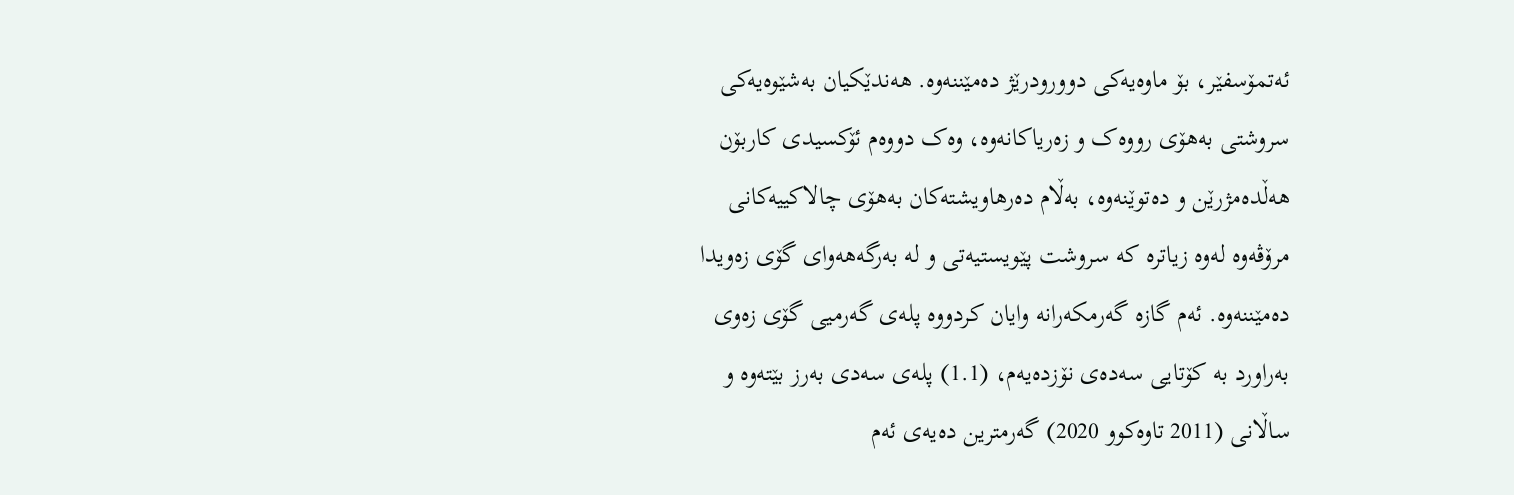ئەتمۆسفێر، بۆ ماوەیەکی دوورودرێژ دەمێننەوە. هەندێکیان بەشێوەیەکی سروشتی بەهۆی رووەک و زەریاکانەوە، وەک دووەم ئۆکسیدی کاربۆن هەڵدەمژرێن و دەتوێنەوە، بەڵام دەرهاویشتەکان بەهۆی چالاکییەکانی مرۆڤەوە لەوە زیاترە کە سروشت پێویستیەتی و لە بەرگەهەوای گۆی زەویدا دەمێننەوە. ئەم گازە گەرمکەرانە وایان کردووە پلەی گەرمیی گۆی زەوی بەراورد بە کۆتایی سەدەی نۆزدەیەم، (1.1) پلەی سەدی بەرز بێتەوە و ساڵانی (2011 تاوەکوو 2020) گەرمترین دەیەی ئەم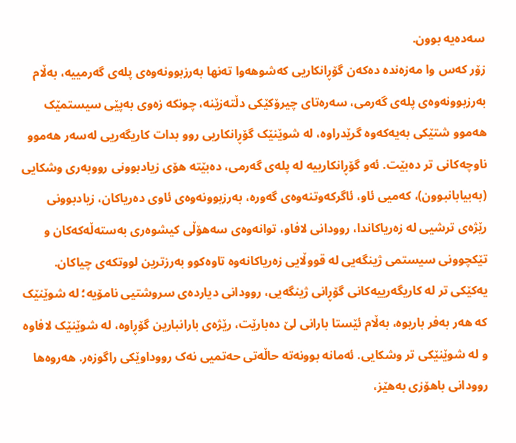سەدەیە بوون.
زۆر کەس وا مەزەندە دەکەن گۆڕانکاریی کەشوهەوا تەنها بەرزبوونەوەی پلەی گەرمییە، بەڵام بەرزبوونەوەی پلەی گەرمی، سەرەتای چیرۆکێکی دڵتەزێنە، چونکە زەوی بەپێی سیستمێک هەموو شتێکی بەیەکەوە گرێدراوە، لە شوێنێک گۆڕانکاریی روو بدات کاریگەریی لەسەر هەموو ناوچەکانی تر دەبێت. ئەو گۆڕانکارییە لە پلەی گەرمی، دەبێتە هۆی زیادبوونی رووبەری وشکایی (بەبیابانبوون)، کەمیی ئاو، ئاگرکەوتنەوەی گەورە، بەرزبوونەوەی ئاوی دەریاکان، زیادبوونی رێژەی ترشیی لە زەریاکاندا، روودانی لافاو، توانەوەی سەهۆڵی کیشوەری بەستەڵەکەکان و تێکچوونی سیستمی ژینگەیی لە قووڵایی زەریاکانەوە تاوەکوو بەرزترین لووتکەی چیاکان.
یەکێکی تر لە کاریگەرییەکانی گۆڕانی ژینگەیی، روودانی دیاردەی سروشتیی نامۆیە؛ لە شوێنێک کە هەر بەفر باریوە، بەڵام ئێستا بارانی لێ دەبارێت، رێژەی بارانبارین گۆڕاوە، لە شوێنێک لافاوە و لە شوێنێکی تر وشکایی. ئەمانە بوونەتە حاڵەتی حەتمیی نەک رووداوێکی راگوزەر. هەروەها روودانی باهۆزی بەهێز،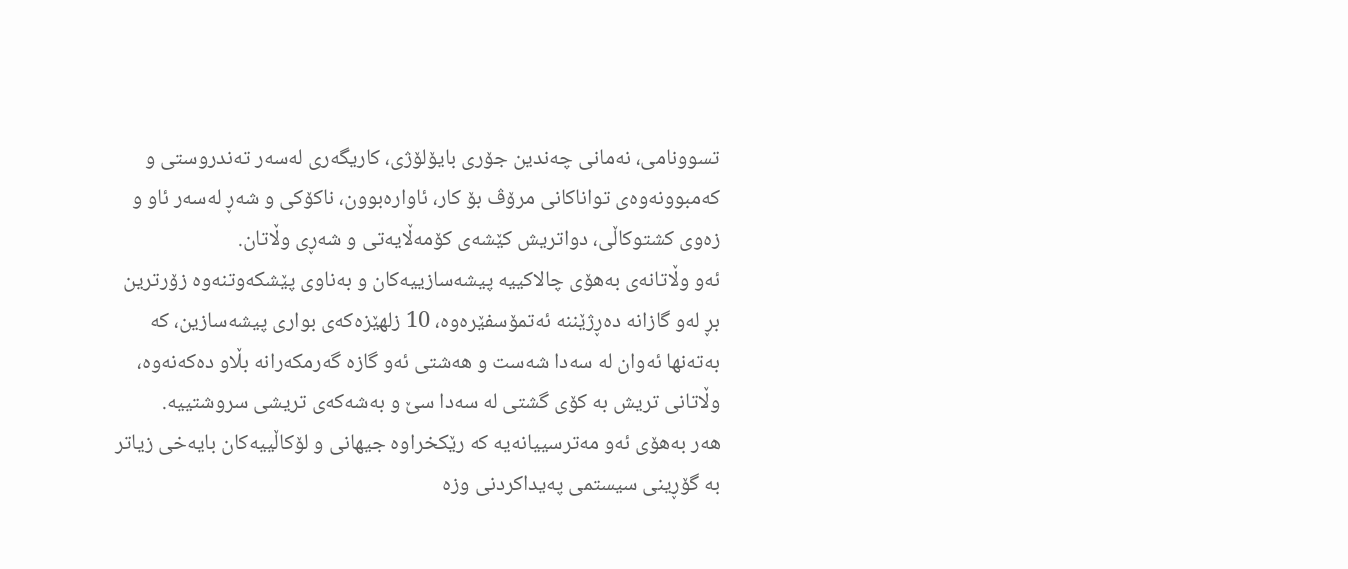تسوونامی، نەمانی چەندین جۆری بایۆلۆژی، کاریگەری لەسەر تەندروستی و کەمبوونەوەی تواناکانی مرۆڤ بۆ کار، ئاوارەبوون، ناکۆکی و شەڕ لەسەر ئاو و زەوی کشتوکاڵی، دواتریش کێشەی کۆمەڵایەتی و شەڕی وڵاتان.
ئەو وڵاتانەی بەهۆی چالاکییە پیشەسازییەکان و بەناوی پێشکەوتنەوە زۆرترین بڕ لەو گازانە دەڕژێننە ئەتمۆسفێرەوە، 10 زلهێزەکەی بواری پیشەسازین، کە بەتەنها ئەوان لە سەدا شەست و هەشتی ئەو گازە گەرمکەرانە بڵاو دەکەنەوە، وڵاتانی تریش بە کۆی گشتی لە سەدا سێ و بەشەکەی تریشی سروشتییە.
هەر بەهۆی ئەو مەترسییانەیە کە رێکخراوە جیهانی و لۆکاڵییەکان بایەخی زیاتر بە گۆڕینی سیستمی پەیداکردنی وزە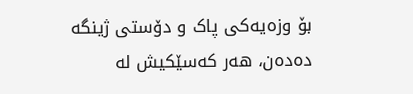بۆ وزەیەکی پاک و دۆستی ژینگە دەدەن، هەر کەسێکیش لە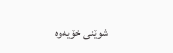شوێنی خۆیەوە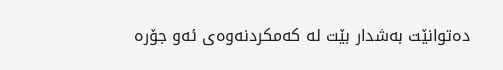دەتوانێت بەشدار بێت لە کەمکردنەوەی ئەو جۆرە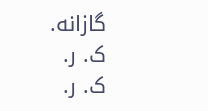گازانە.
ک. ر.
ک. ر.